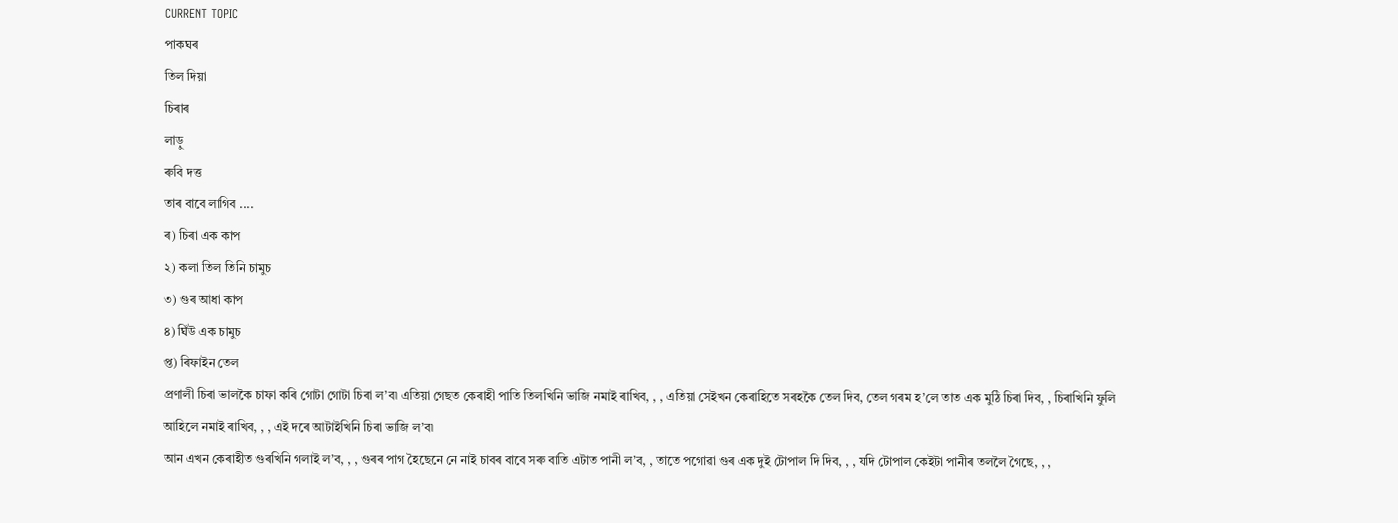CURRENT TOPIC
পাকঘৰ
তিল দিয়া
চিৰাৰ
লাড়ু
ৰুবি দত্ত
তাৰ বাবে লাগিব ....
ৰ) চিৰা এক কাপ
২) কলা তিল তিনি চামুচ
৩) গুৰ আধা কাপ
৪) ঘিঁউ এক চামুচ
প্ত) ৰিফাইন তেল
প্ৰণালী চিৰা ভালকৈ চাফা কৰি গোটা গোটা চিৰা ল’ব৷ এতিয়া গেছত কেৰাহী পাতি তিলখিনি ভাজি নমাই ৰাখিব, , , এতিয়া সেইখন কেৰাহিতে সৰহকৈ তেল দিব, তেল গৰম হ’লে তাত এক মুঠি চিৰা দিব, , চিৰাখিনি ফুলি আহিলে নমাই ৰাখিব, , , এই দৰে আটাইখিনি চিৰা ভাজি ল’ব৷
আন এখন কেৰাহীত গুৰখিনি গলাই ল’ব, , , গুৰৰ পাগ হৈছেনে নে নাই চাবৰ বাবে সৰু বাতি এটাত পানী ল’ব, , তাতে পগোৱা গুৰ এক দুই টোপাল দি দিব, , , যদি টোপাল কেইটা পানীৰ তললৈ গৈছে, , ,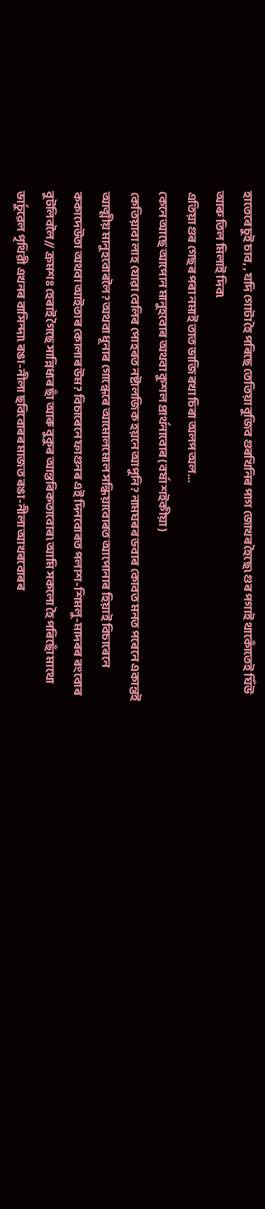হাতেৰে চুই চাব, , যদি গোটা হৈ পৰিছে তেতিয়া বুজিব গুৰখিনিৰ পাগ জোখৰ হৈছে৷ গুৰ পগাই থাকোঁতেই ঘিঁউ আৰু তিল মিলাই দিব৷
এতিয়া গুৰ গেছৰ পৰা নমাই তাত ভাজি ৰখা চিৰা অলপ অল...
কেনে আছে আপোন মানুহবোৰ অথবা কুশল প্ৰাৰ্থনাবোৰ(বৰ্ষা শইকীয়া)
কেতিয়াবা লাহ যোৱা বেলিৰ পোহৰত নষ্টালজিক হয়নে আপুনি? নামঘৰৰ ডবাৰ কোবত মনত পৰেনে একান্তই আত্মীয় মানুহবোৰলৈ? অথবা ধূনাৰ গোন্ধেৰে আমোলমোল সন্ধিয়াবোৰত আপোনাৰ হিয়াই বিচাৰেনে ককাদেউতা অথবা আইতাৰ কোলাৰ উম? বিচাৰেনে ফাগুনৰ এই দিনবোৰত পলাশ-শিমলু-মাদৰৰ ৰংবোৰ বুটলিবলৈ// ক্ৰমশঃ হেৰাই গৈছে সান্নিধ্যৰ ছাঁ আৰু বুকুৰ আন্তৰিকতাবোৰ৷ আমি সকলো হৈ পৰিছোঁ মাথো ভাৰ্চুৱেল পৃথিৱী এখনৰ বাসিন্দা৷ ৰঙা-নীলা ছবিবোৰৰ মাজত ৰঙা-নীলা আখৰবোৰৰ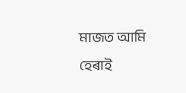মাজত আমি হেৰাই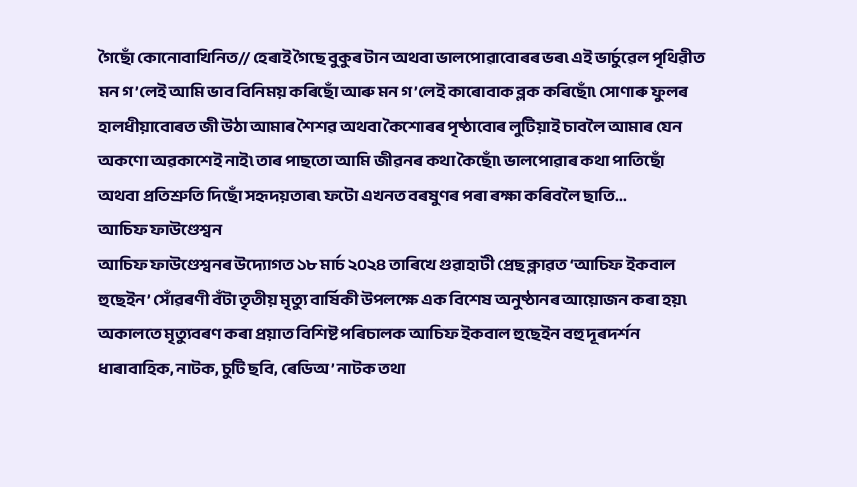গৈছোঁ কোনোবাখিনিত// হেৰাই গৈছে বুকুৰ টান অথবা ভালপোৱাবোৰৰ ভৰ৷ এই ভাৰ্চুৱেল পৃথিৱীত মন গ’লেই আমি ভাব বিনিময় কৰিছোঁ আৰু মন গ’লেই কাৰোবাক ব্লক কৰিছোঁ৷ সোণাৰু ফুলৰ হালধীয়াবোৰত জী উঠা আমাৰ শৈশৱ অথবা কৈশোৰৰ পৃষ্ঠাবোৰ লুটিয়াই চাবলৈ আমাৰ যেন অকণো অৱকাশেই নাই৷ তাৰ পাছতো আমি জীৱনৰ কথা কৈছোঁ৷ ভালপোৱাৰ কথা পাতিছোঁ অথবা প্ৰতিশ্ৰুতি দিছোঁ সহৃদয়তাৰ৷ ফটো এখনত বৰষুণৰ পৰা ৰক্ষা কৰিবলৈ ছাতি...
আচিফ ফাউণ্ডেশ্বন
আচিফ ফাউণ্ডেশ্বনৰ উদ্যোগত ১৮ মাৰ্চ ২০২৪ তাৰিখে গুৱাহাটী প্ৰেছ ক্লাৱত ‘আচিফ ইকবাল হুছেইন’ সোঁৱৰণী বঁটা তৃতীয় মৃত্যু বাৰ্ষিকী উপলক্ষে এক বিশেষ অনুষ্ঠানৰ আয়োজন কৰা হয়৷
অকালতে মৃত্যুবৰণ কৰা প্ৰয়াত বিশিষ্ট পৰিচালক আচিফ ইকবাল হুছেইন বহু দূৰদৰ্শন ধাৰাবাহিক, নাটক, চুটি ছবি, ৰেডিঅ’ নাটক তথা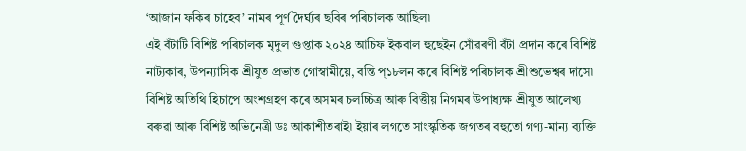‘আজান ফকিৰ চাহেব’ নামৰ পূৰ্ণ দৈৰ্ঘ্যৰ ছবিৰ পৰিচালক আছিল৷
এই বঁটাটি বিশিষ্ট পৰিচালক মৃদুল গুপ্তাক ২০২৪ আচিফ ইকবাল হুছেইন সোঁৱৰণী বঁটা প্ৰদান কৰে বিশিষ্ট নাট্যকাৰ, উপন্যাসিক শ্ৰীযুত প্ৰভাত গোস্বামীয়ে, বন্তি প্১৮লন কৰে বিশিষ্ট পৰিচালক শ্ৰীশুভেশ্বৰ দাসে৷ বিশিষ্ট অতিথি হিচাপে অংশগ্ৰহণ কৰে অসমৰ চলচ্চিত্ৰ আৰু বিত্তীয় নিগমৰ উপাধ্যক্ষ শ্ৰীযুত আলেখ্য বৰুৱা আৰু বিশিষ্ট অভিনেত্ৰী ডঃ আকাশীতৰাই৷ ইয়াৰ লগতে সাংস্কৃতিক জগতৰ বহুতো গণ্য-মান্য ব্যক্তি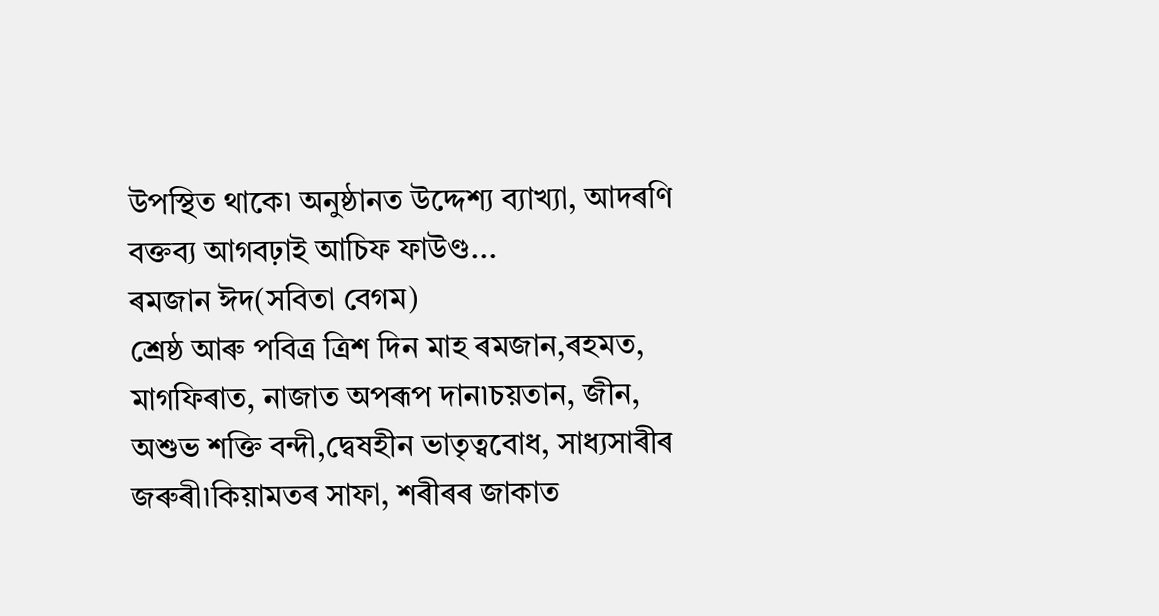উপস্থিত থাকে৷ অনুষ্ঠানত উদ্দেশ্য ব্যাখ্যা, আদৰণি বক্তব্য আগবঢ়াই আচিফ ফাউণ্ড...
ৰমজান ঈদ(সবিতা বেগম)
শ্ৰেষ্ঠ আৰু পবিত্ৰ ত্ৰিশ দিন মাহ ৰমজান,ৰহমত, মাগফিৰাত, নাজাত অপৰূপ দান৷চয়তান, জীন, অশুভ শক্তি বন্দী,দ্বেষহীন ভাতৃত্ববোধ, সাধ্যসাৰীৰ জৰুৰী৷কিয়ামতৰ সাফা, শৰীৰৰ জাকাত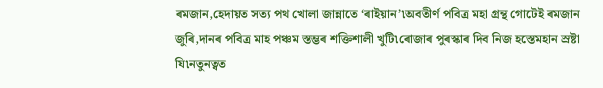ৰমজান,হেদায়ত সত্য পথ খোলা জান্নাতে ‘ৰাইয়ান’৷অবতীৰ্ণ পবিত্ৰ মহা গ্ৰন্থ গোটেই ৰমজান জুৰি,দানৰ পবিত্ৰ মাহ পঞ্চম স্তম্ভৰ শক্তিশালী খুটি৷ৰোজাৰ পুৰস্কাৰ দিব নিজ হস্তেমহান স্ৰষ্টা যি৷নতুনত্বত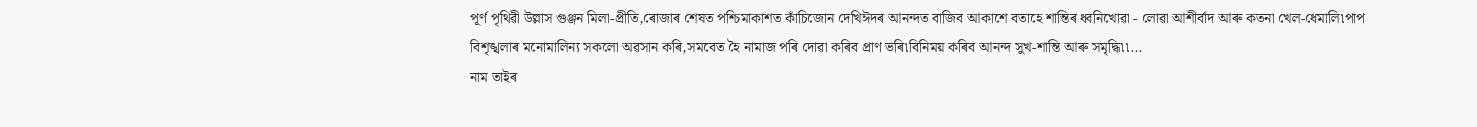পূৰ্ণ পৃথিৱী উল্লাস গুঞ্জন মিলা-প্ৰীতি,ৰোজাৰ শেষত পশ্চিমাকাশত কাঁচিজোন দেখিঈদৰ আনন্দত বাজিব আকাশে বতাহে শান্তিৰ ধ্বনিখোৱা - লোৱা আশীৰ্বাদ আৰু কতনা খেল-ধেমালি৷পাপ বিশৃঙ্খলাৰ মনোমালিন্য সকলো অৱসান কৰি,সমবেত হৈ নামাজ পৰি দোৱা কৰিব প্ৰাণ ভৰি৷বিনিময় কৰিব আনন্দ সুখ-শান্তি আৰু সমৃদ্ধি৷৷...
নাম তাইৰ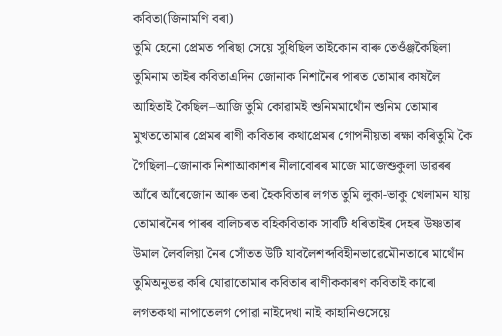কবিতা(জিনামণি বৰা)
তুমি হেনো প্ৰেমত পৰিছা সেয়ে সুধিছিল তাইকোন বাৰু তেওঁঞ্জকৈছিলা তুমিনাম তাইৰ কবিতাএদিন জোনাক নিশানৈৰ পাৰত তোমাৰ কাষলৈ আহিতাই কৈছিল–আজি তুমি কোৱামই শুনিমমাথোঁন শুনিম তোমাৰ মুখততোমাৰ প্ৰেমৰ ৰাণী কবিতাৰ কথাপ্ৰেমৰ গোপনীয়তা ৰক্ষা কৰিতুমি কৈ গৈছিলা–জোনাক নিশাআকাশৰ নীলাবোৰৰ মাজে মাজেশুকুলা ডাৱৰৰ আঁৰে আঁৰেজোন আৰু তৰা হৈকবিতাৰ লগত তুমি লুকা-ভাকু খেলামন যায় তোমাৰনৈৰ পাৰৰ বালিচৰত বহিকবিতাক সাবটি ধৰিতাইৰ দেহৰ উষ্ণতাৰ উমাল লৈবলিয়া নৈৰ সোঁতত উটি যাবলৈশব্দবিহীনভাৱেমৌনতাৰে মাথোঁন তুমিঅনুভৱ কৰি যোৱাতোমাৰ কবিতাৰ ৰাণীককাৰণ কবিতাই কাৰো লগতকথা নাপাতেলগ পোৱা নাইদেখা নাই কাহানিওসেয়ে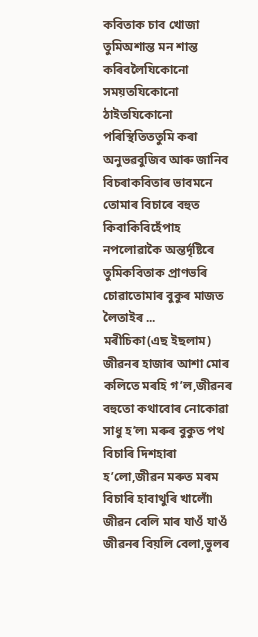কবিতাক চাব খোজা তুমিঅশান্ত মন শান্ত কৰিবলৈযিকোনো সময়তযিকোনো ঠাইতযিকোনো পৰিস্থিতিততুমি কৰা অনুভৱবুজিব আৰু জানিব বিচৰাকবিতাৰ ভাবমনে তোমাৰ বিচাৰে বহুত কিবাকিবিহেঁপাহ নপলোৱাকৈ অন্তৰ্দৃষ্টিৰে তুমিকবিতাক প্ৰাণভৰি চোৱাতোমাৰ বুকুৰ মাজত লৈতাইৰ ...
মৰীচিকা(এছ ইছলাম)
জীৱনৰ হাজাৰ আশা মোৰ কলিতে মৰহি গ’ল,জীৱনৰ বহুতো কথাবোৰ নোকোৱা সাধু হ’ল৷ মৰুৰ বুকুত পথ বিচাৰি দিশহাৰা হ’লো,জীৱন মৰুত মৰম বিচাৰি হাবাথুৰি খালোঁ৷ জীৱন বেলি মাৰ যাওঁ যাওঁ জীৱনৰ বিয়লি বেলা,ভুলৰ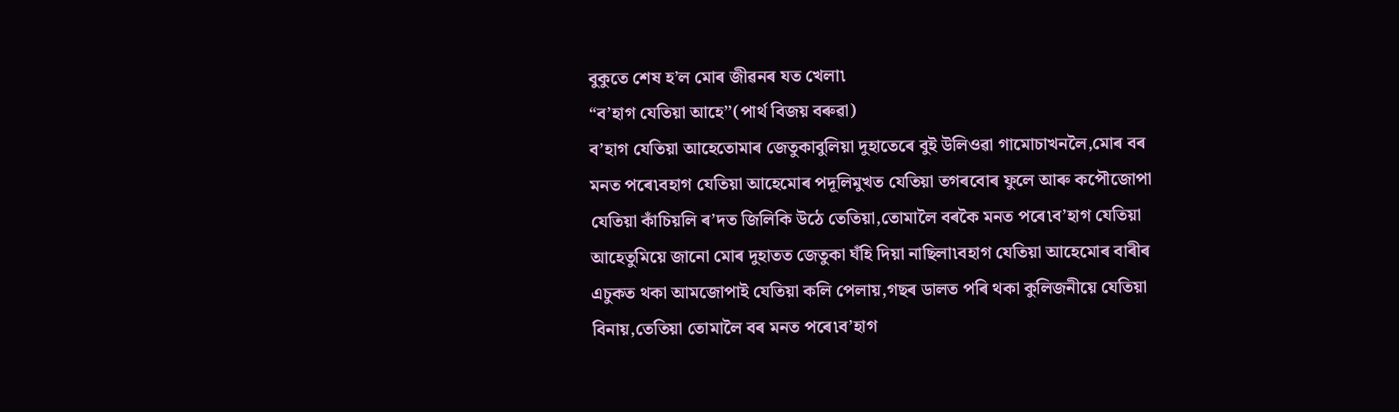বুকুতে শেষ হ’ল মোৰ জীৱনৰ যত খেলা৷
“ব’হাগ যেতিয়া আহে’’(পাৰ্থ বিজয় বৰুৱা)
ব’হাগ যেতিয়া আহেতোমাৰ জেতুকাবুলিয়া দুহাতেৰে বুই উলিওৱা গামোচাখনলৈ,মোৰ বৰ মনত পৰে৷বহাগ যেতিয়া আহেমোৰ পদূলিমুখত যেতিয়া তগৰবোৰ ফুলে আৰু কপৌজোপা যেতিয়া কাঁচিয়লি ৰ’দত জিলিকি উঠে তেতিয়া,তোমালৈ বৰকৈ মনত পৰে৷ব’হাগ যেতিয়া আহেতুমিয়ে জানো মোৰ দুহাতত জেতুকা ঘঁহি দিয়া নাছিলা৷বহাগ যেতিয়া আহেমোৰ বাৰীৰ এচুকত থকা আমজোপাই যেতিয়া কলি পেলায়,গছৰ ডালত পৰি থকা কুলিজনীয়ে যেতিয়া বিনায়,তেতিয়া তোমালৈ বৰ মনত পৰে৷ব’হাগ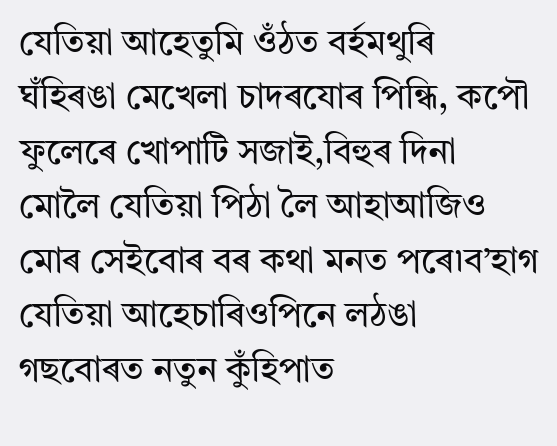যেতিয়া আহেতুমি ওঁঠত বৰ্হমথুৰি ঘঁহিৰঙা মেখেলা চাদৰযোৰ পিন্ধি, কপৌ ফুলেৰে খোপাটি সজাই,বিহুৰ দিনা মোলৈ যেতিয়া পিঠা লৈ আহাআজিও মোৰ সেইবোৰ বৰ কথা মনত পৰে৷ব’হাগ যেতিয়া আহেচাৰিওপিনে লঠঙা গছবোৰত নতুন কুঁহিপাত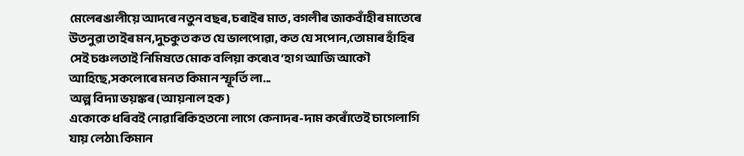মেলেৰঙালীয়ে আদৰে নতুন বছৰ,চৰাইৰ মাত, বগলীৰ জাকবাঁহীৰ মাতেৰে উতনুৱা তাইৰ মন,দুচকুত কত যে ভালপোৱা, কত যে সপোন,তোমাৰ হাঁহিৰ সেই চঞ্চলতাই নিমিষতে মোক বলিয়া কৰে৷ব’হাগ আজি আকৌ আহিছে,সকলোৰে মনত কিমান স্ফূৰ্তি লা...
অল্প বিদ্যা ভয়ঙ্কৰ(আয়নাল হক)
একোকে ধৰিবই নোৱাৰিকিহতনো লাগে কেনাদৰ-দাম কৰোঁতেই চাগেলাগি যায় লেঠা৷ কিমান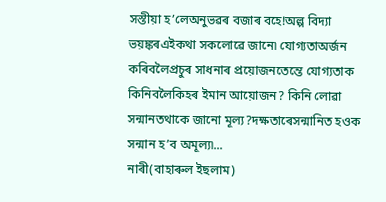সস্তীয়া হ’লেঅনুভৱৰ বজাৰ বহে!অল্প বিদ্যা ভয়ঙ্কৰএইকথা সকলোৱে জানে৷ যোগ্যতাঅৰ্জন কৰিবলৈপ্ৰচুৰ সাধনাৰ প্ৰয়োজনতেন্তে যোগ্যতাক কিনিবলৈকিহৰ ইমান আয়োজন? কিনি লোৱা সন্মানতথাকে জানো মূল্য?দক্ষতাৰেসন্মানিত হওক সন্মান হ’ব অমূল্য৷...
নাৰী(বাহাৰুল ইছলাম)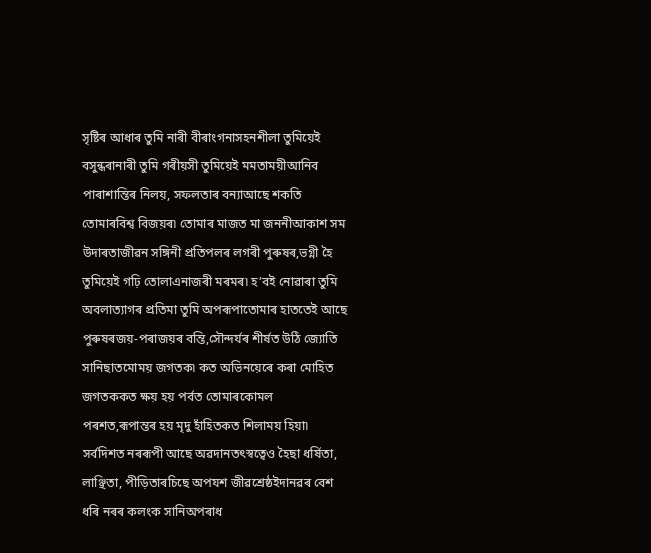সৃষ্টিৰ আধাৰ তুমি নাৰী বীৰাংগনাসহনশীলা তুমিয়েই বসুন্ধৰানাৰী তুমি গৰীয়সী তুমিয়েই মমতাময়ীআনিব পাৰাশান্তিৰ নিলয়, সফলতাৰ বন্যাআছে শকতি তোমাৰবিশ্ব বিজয়ৰ৷ তোমাৰ মাজত মা জননীআকাশ সম উদাৰতাজীৱন সঙ্গিনী প্ৰতিপলৰ লগৰী পুৰুষৰ,ভগ্নী হৈ তুমিয়েই গঢ়ি তোলাএনাজৰী মৰমৰ৷ হ’বই নোৱাৰা তুমি অবলাত্যাগৰ প্ৰতিমা তুমি অপৰূপাতোমাৰ হাততেই আছে পুৰুষৰজয়-পৰাজয়ৰ বন্তি,সৌন্দৰ্যৰ শীৰ্ষত উঠি জ্যোতি সানিছাতমোময় জগতক৷ কত অভিনয়েৰে কৰা মোহিত জগতককত ক্ষয় হয় পৰ্বত তোমাৰকোমল পৰশত,ৰূপান্তৰ হয় মৃদু হাঁহিতকত শিলাময় হিয়া৷ সৰ্বদিশত নৰৰূপী আছে অৱদানতৎস্বত্বেও হৈছা ধৰ্ষিতা, লাঞ্ছিতা, পীড়িতাৰচিছে অপযশ জীৱশ্ৰেষ্ঠইদানৱৰ বেশ ধৰি নৰৰ কলংক সানিঅপৰাধ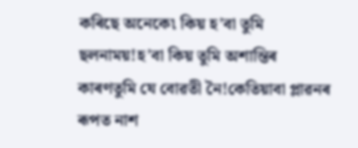কৰিছে অনেকে৷ কিয় হ’বা তুমি ছলনাময়!হ’বা কিয় তুমি অশান্তিৰ কাৰণতুমি যে বোৱতী নৈ!কেতিয়াবা প্লাৱনৰ ৰূপত নাশ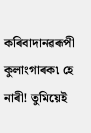কৰিবাদানৱৰূপী কুলাংগাৰক৷ হে নাৰী! তুমিয়েই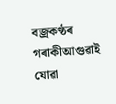বজ্ৰকণ্ঠৰ গৰাকীআগুৱাই যোৱা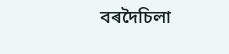বৰদৈচিলা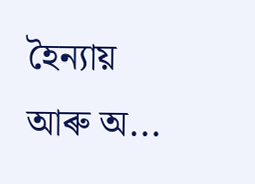হৈন্যায় আৰু অ...